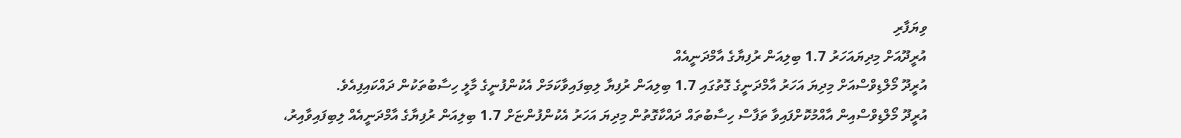ވިޔަފާރި
އުރީދޫއަށް މިދިޔައަހަރު 1.7 ބިލިއަން ރުފިޔާގެ އާމްދަނީއެއް
އުރީދޫ މޯލްޑިވްސްއަށް މިދިޔަ އަހަރު އާމްދަނީގެ ގޮތުގައި 1.7 ބިލިއަން ރުފިޔާ ލިބިފައިވާކަމަށް އެކުންފުނީގެ މާލީ ހިސާބުތަކުން ދައްކައިފިއެވެ.
އުރީދޫ މޯލްޑިވްސްއިން އާއްމުކޮށްފައިވާ ތަފާސް ހިސާބުތައް ދައްކާގޮތުން މިދިޔަ އަހަރު އެކުންފުންޏަށް 1.7 ބިލިއަން ރުފިޔާގެ އާމްދަނީއެއް ލިބިފައިވާއިރު،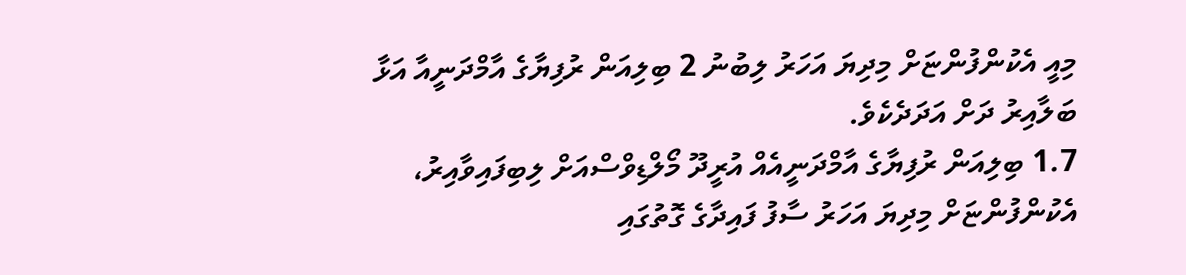މިއީ އެކުންފުންޏަށް މިދިޔަ އަހަރު ލިބުނު 2 ބިލިއަން ރުފިޔާގެ އާމްދަނީއާ އަޅާ ބަލާއިރު ދަށް އަދަދެކެވެ.
1.7 ބިލިއަން ރުފިޔާގެ އާމްދަނީއެއް އުރީދޫ މޯލްޑިވްސްއަށް ލިބިފައިވާއިރު، އެކުންފުންޏަށް މިދިޔަ އަހަރު ސާފު ފައިދާގެ ގޮތުގައި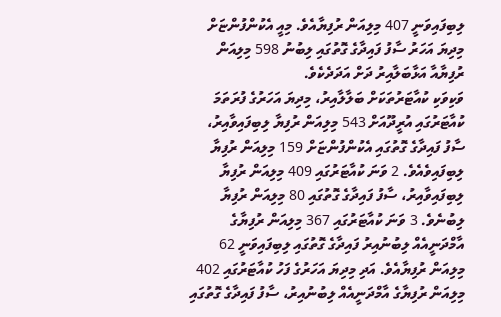ލިބިފައިވަނީ 407 މިލިއަން ރުފިޔާއެވެ. މިއީ އެކުންފުންޏަށް މިދިޔަ އަހަރު ސާފު ފައިދާގެ ގޮތުގައި ލިބުނު 598 މިލިއަން ރުފިޔާއާ އަޅާބަލާއިރު ދަށް އަދަދެކެވެ.
ވަކިވަކި ކުއާޓަރުތަކަށް ބަލާލާއިރު، މިދިޔަ އަހަރުގެ ފުރަތަމަ ކުއާޓަރުގައި އުރީދޫއަށް 543 މިލިއަން ރުފިޔާ ލިބިފައިވާއިރު، ސާފު ފައިދާގެ ގޮތުގައި އެކުންފުންޏަށް 159 މިލިއަން ރުފިޔާ ލިބިފައިވެއެވެ. 2 ވަނަ ކުއާޓަރުގައި 409 މިލިއަން ރުފިޔާ ލިބިފައިވާއިރު، ސާފު ފައިދާގެ ގޮތުގައި 80 މިލިއަން ރުފިޔާ ލިބުނެވެ. 3 ވަނަ ކުއާޓަރުގައި 367 މިލިއަން ރުފިޔާގެ އާމްދަނީއެއް ލިބުނުއިރު ފައިދާގެ ގޮތުގައި ލިބިފައިވަނީ 62 މިލިއަން ރުފިޔާއެވެ. އަދި މިދިޔަ އަހަރުގެ ފަހު ކުއާޓަރުގައި 402 މިލިއަން ރުފިޔާގެ އާމްދަނީއެއް ލިބުނުއިރު، ސާފު ފައިދާގެ ގޮތުގައި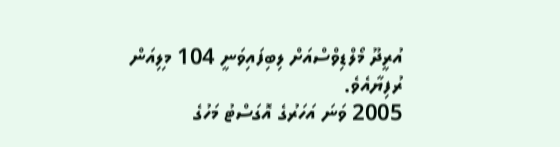އުރީދޫ މޯލްޑިވްސްއަށް ލިބިފައިވަނީ 104 މިލިއަން ރުފިޔާއެވެ.
2005 ވަނަ އަހަރުގެ އޮގަސްޓު މަހުގެ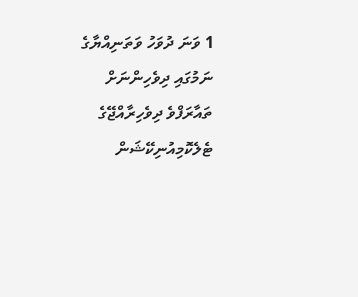1 ވަނަ ދުވަހު ވަތަނިއްޔާގެ ނަމުގައި ދިވެހިންނަށް ތައާރަފްވެ ދިވެހިރާއްޖޭގެ ޓެލެކޮމިއުނިކޭޝަން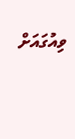ވިއުގައަށް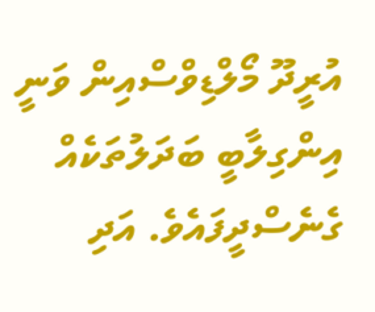އުރީދޫ މޯލްޑިވްސްއިން ވަނީ އިންގިލާބީ ބަދަލުތަކެއް ގެނެސްދީފައެވެ. އަދި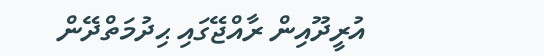އުރީދޫއިން ރާއްޖޭގައި ޙިދުމަތްދޭން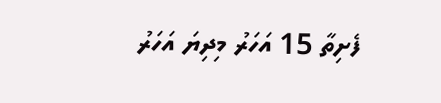ފެށިތާ 15 އަހަރު މިދިޔަ އަހަރު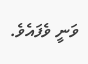ވަނީ ވެފައެވެ.